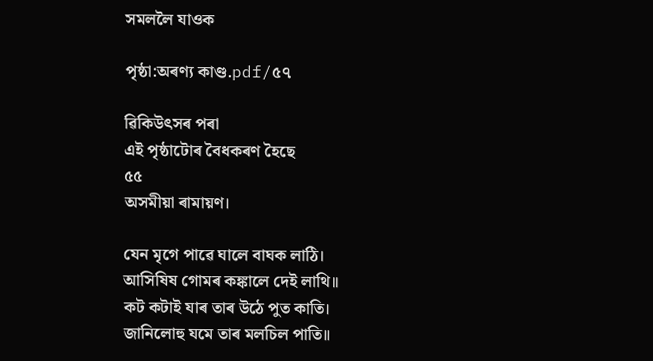সমললৈ যাওক

পৃষ্ঠা:অৰণ্য কাণ্ড.pdf/৫৭

ৱিকিউৎসৰ পৰা
এই পৃষ্ঠাটোৰ বৈধকৰণ হৈছে
৫৫
অসমীয়া ৰামায়ণ।

যেন মৃগে পাৱে ঘালে বাঘক লাঠি।
আসিষিষ গোমৰ কঙ্কালে দেই লাথি॥
কট কটাই যাৰ তাৰ উঠে পুত কাতি।
জানিলোহু যমে তাৰ মলচিল পাতি॥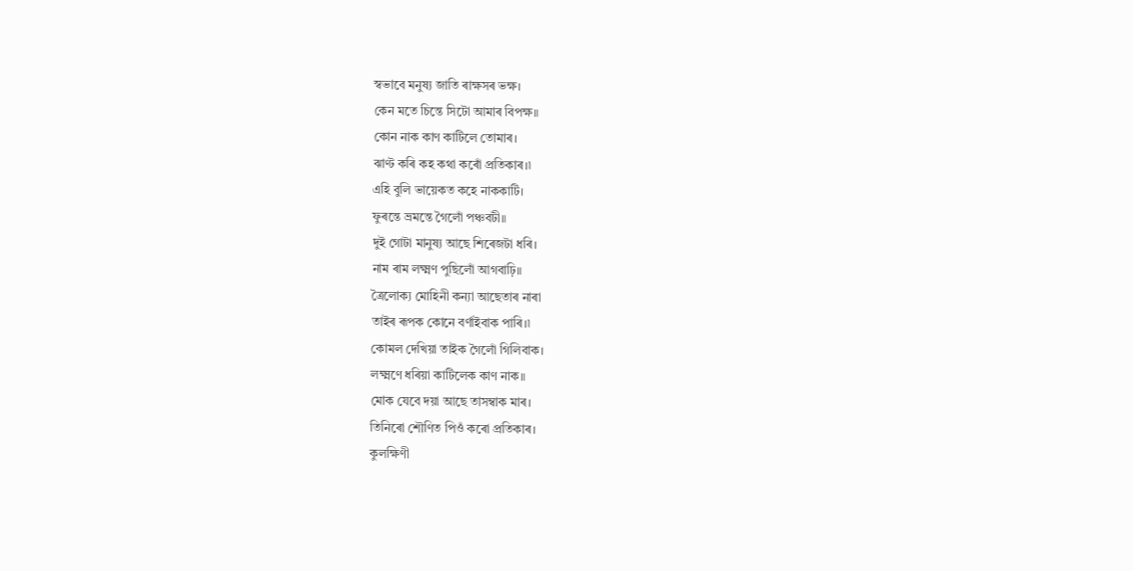স্বভাবে মনুষ্য জাতি ৰাক্ষসৰ ভক্ষ।
কেন মতে চিন্তে সিটো আমাৰ বিপক্ষ॥
কোন নাক কাণ কাটিলে তোমাৰ।
ঝাণ্ট কৰি কহ কথা কৰোঁ প্ৰতিকাৰ।৷
এহি বুলি ভায়েকত কহে নাককাটি।
ফুৰন্তে ভ্ৰমন্তে গৈলোঁ পঞ্চবটী॥
দুই গোটা মানুষ্য আছে শিৰেজটা ধৰি।
নাম ৰাম লক্ষ্মণ পুছিলোঁ আগবাঢ়ি॥
ত্ৰৈলোক্য মোহিনী কন্যা আছেতাৰ নাৰা
তাইৰ ৰূপক কোনে বৰ্ণাইবাক পাৰি।৷
কোমল দেখিয়া তাইক গৈলোঁ গিলিবাক।
লক্ষ্মণে ধৰিয়া কাটিলেক কাণ নাক॥
মোক যেবে দয়া আছে তাসম্বাক মাৰ।
তিনিৰো শৌণিত পিওঁ কৰো প্ৰতিকাৰ।
কুলক্ষিণী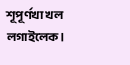শূপূৰ্ণখা খল লগাইলেক।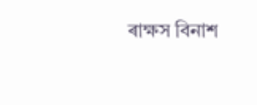ৰাক্ষস বিনাশ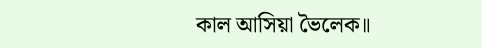কাল আসিয়া ভৈলেক॥